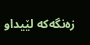زه‌نگه‌كه‌ لێیداو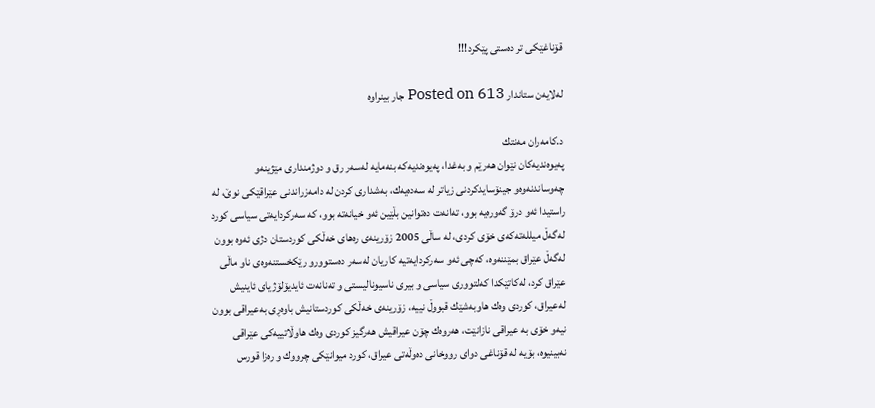قۆناغێكى تر ده‌ستى پێكرد!!!

لەلایەن ستاندار Posted on 613 جار بینراوە

د.كامه‌ران مه‌نتك
په‌یوه‌ندیه‌كان نێوان هه‌رێم و به‌غدا، په‌یوه‌ندیه‌كه‌ بنه‌مایه‌ له‌سه‌ر رق و دوژمندارى مێژینه‌و چه‌وساندنه‌وه‌و جینۆسایدكردنى زیاتر له‌ سه‌ده‌یه‌ك، به‌شدارى كردن له‌ دامه‌زراندنى عێراقێكى نوێ، له‌ راستیدا ئه‌و درۆ گه‌وره‌یه‌ بوو، ته‌انه‌ت ده‌توانین بڵێین ئه‌و خیانه‌ته‌ بوو، كه‌ سه‌ركردایه‌تى سیاسى كورد له‌گه‌ڵ میلله‌ته‌كه‌ى خۆى كردى، له‌ ساڵى 2005 زۆرینه‌ى ره‌هاى خه‌ڵكى كوردستان دژى ئه‌وه‌ بوون له‌گه‌ڵ عێراق بمێننه‌وه‌، كه‌چى ئه‌و سه‌ركردایه‌تیه‌ كاریان له‌سه‌ر ده‌ستوورو رێكخستنه‌وه‌ى ناو ماڵى عێراق كرد، له‌كاتێكدا كه‌لتوورى سیاسى و بیرى ناسیونالیستى و ته‌نانه‌ت ئایدیۆلۆژیاى ئاینیش له‌عیراق، كوردى وه‌ك هاوبه‌شێك قبووڵ نییه‌، زۆرینه‌ى خه‌ڵكى كوردستانیش باوه‌ڕى به‌عیراقى بوون نیه‌و خۆى به‌ عیراقى نازانێت، هه‌روه‌ك چۆن عیراقیش هه‌رگیز كوردى وه‌ك هاوڵاتییه‌كى عێراقی نه‌بینیوه‌، بۆیه‌ له‌ قۆناغى دواى رووخانى ده‌وڵه‌تى عیراق، كورد میوانێكى چرووك و ره‌زا قورس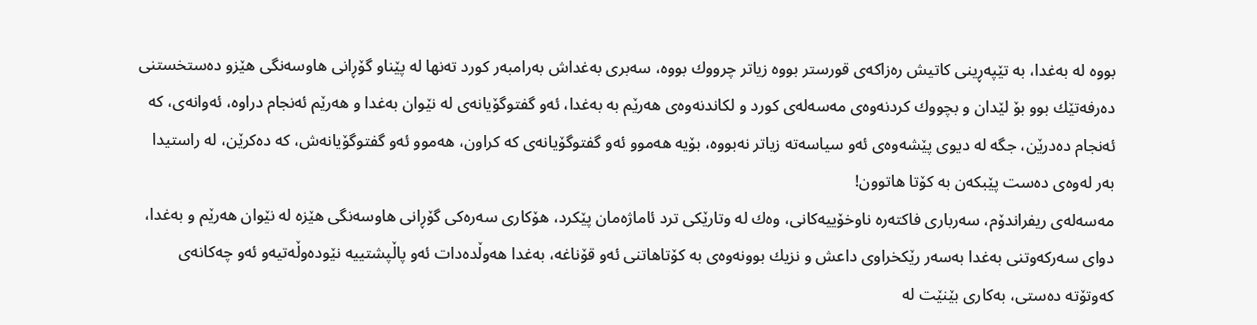بووه‌ له‌ به‌غدا، به‌ تێپه‌ڕینى كاتیش ره‌زاكه‌ى قورستر بووه‌ زیاتر چرووك بووه‌، سه‌برى به‌غداش به‌رامبه‌ر كورد ته‌نها له‌ پێناو گۆڕانى هاوسه‌نگى هێزو ده‌ستخستنى ده‌رفه‌تێك بوو بۆ لێدان و بچووك كردنه‌وه‌ى مه‌سه‌له‌ى كورد و لكاندنه‌وه‌ى هه‌رێم به‌ به‌غدا، ئه‌و گفتوگۆیانه‌ى له‌ نێوان به‌غدا و هه‌رێم ئه‌نجام دراوه‌، ئه‌وانه‌ى، كه‌ ئه‌نجام ده‌درێن، جگه‌ له‌ دیوى پێشه‌وه‌ى ئه‌و سیاسه‌ته‌ زیاتر نه‌بووه‌، بۆیه‌ هه‌موو ئه‌و گفتوگۆیانه‌ى كه‌ كراون، هه‌موو ئه‌و گفتوگۆیانه‌ش، كه‌ ده‌كرێن، له‌ راستیدا به‌ر له‌وه‌ى ده‌ست پێبكه‌ن به‌ كۆتا هاتوون!
مه‌سه‌له‌ى ریفراندۆم، سه‌ربارى فاكته‌ره‌ ناوخۆییه‌كانى، وه‌ك له‌ وتارێكى ترد ئاماژه‌مان پێكرد، هۆكارى سه‌ره‌كى گۆڕانى هاوسه‌نگى هێزه‌ له‌ نێوان هه‌رێم و به‌غدا، دواى سه‌ركه‌وتنى به‌غدا به‌سه‌ر رێكخراوى داعش و نزیك بوونه‌وه‌ى به‌ كۆتاهاتنى ئه‌و قۆناغه‌، به‌غدا هه‌وڵده‌دات ئه‌و پاڵپشتییه‌ نێوده‌وڵه‌تیه‌و ئه‌و چه‌كانه‌ى كه‌وتۆته‌ ده‌ستى، به‌كارى بێنێت له‌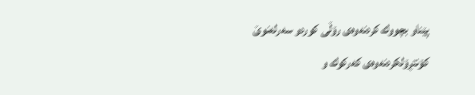پێناو بچووك كردنه‌وه‌ى رۆڵى كوردو سه‌رله‌نوێ كۆنتڕۆلكردنه‌وه‌ى كه‌ركوك و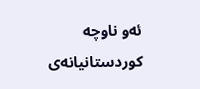ئه‌و ناوچه‌ كوردستانیانه‌ى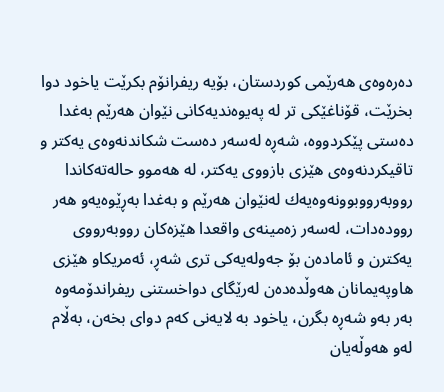ده‌ره‌وه‌ى هه‌رێمى كوردستان، بۆیه‌ ریفرانۆم بكرێت یاخود دوا بخرێت، قۆناغێكى تر له‌ په‌یوه‌ندیه‌كانى نێوان هه‌رێم به‌غدا ده‌ستى پێكردووه‌، شه‌ڕه‌ له‌سه‌ر ده‌ست شكاندنه‌وه‌ى یه‌كتر و تاقیكردنه‌وه‌ى هێزى بازووى یه‌كتر، له‌ هه‌موو حاله‌ته‌كاندا رووبه‌رووبوونه‌وه‌یه‌ك له‌نێوان هه‌رێم و به‌غدا به‌ڕێوه‌یه‌و هه‌ر رووده‌دات، له‌سه‌ر زه‌مینه‌ى واقعدا هێزه‌كان رووبه‌رووى یه‌كترن و ئاماده‌ن بۆ جه‌وله‌یه‌كى ترى شه‌ڕ، ئه‌مریكاو هێزى هاوپه‌یمانان هه‌وڵده‌ده‌ن له‌رێگاى دواخستنى ریفراندۆمه‌وه‌ به‌ر به‌و شه‌ڕه‌ بگرن، یاخود به‌ لایه‌نى كه‌م دواى بخه‌ن، به‌ڵام له‌و هه‌وڵه‌یان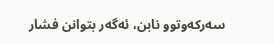سه‌ركه‌وتوو نابن، ئه‌گه‌ر بتوانن فشار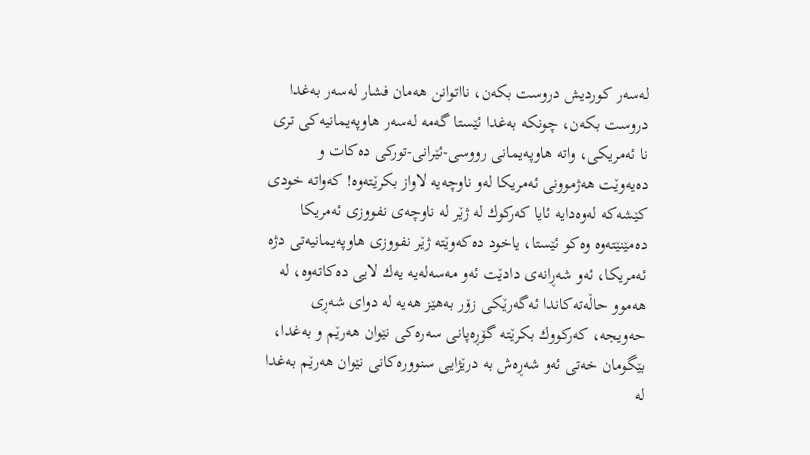له‌سه‌ر كوردیش دروست بكه‌ن، نااتوانن هه‌مان فشار له‌سه‌ر به‌غدا دروست بكه‌ن، چونكه‌ به‌غدا ئێستا گه‌مه‌ له‌سه‌ر هاوپه‌یمانیه‌كى ترى نا ئه‌مریكى، واته‌ هاوپه‌یمانى رووسى-ئێرانى-توركى ده‌كات و ده‌یه‌وێت هه‌ژموونى ئه‌مریكا له‌و ناوچه‌یه‌ لاواز بكرێته‌وه‌! كه‌واته‌ خودى كێشه‌كه‌ له‌وه‌دایه‌ ئایا كه‌ركوك له‌ ژێر له‌ ناوچه‌ى نفووزى ئه‌مریكا ده‌مێنێته‌وه‌ وه‌كو ئێستا، یاخود ده‌كه‌وێته‌ ژێر نفووزى هاوپه‌یمانیه‌تى دژه‌ ئه‌مریكا، ئه‌و شه‌ڕانه‌ى دادێت ئه‌و مه‌سه‌له‌یه‌ یه‌ك لایى ده‌كاته‌وه‌، له‌ هه‌موو حاڵه‌ته‌كاندا ئه‌گه‌رێكى زۆر به‌هێز هه‌یه‌ له‌ دواى شه‌ڕى حه‌ویجه‌، كه‌ركووك بكرێته‌ گۆڕه‌پانى سه‌ره‌كى نێوان هه‌رێم و به‌غدا، بێگومان خه‌تى ئه‌و شه‌ڕه‌ش به‌ درێژایى سنووره‌كانى نێوان هه‌رێم به‌غدا له‌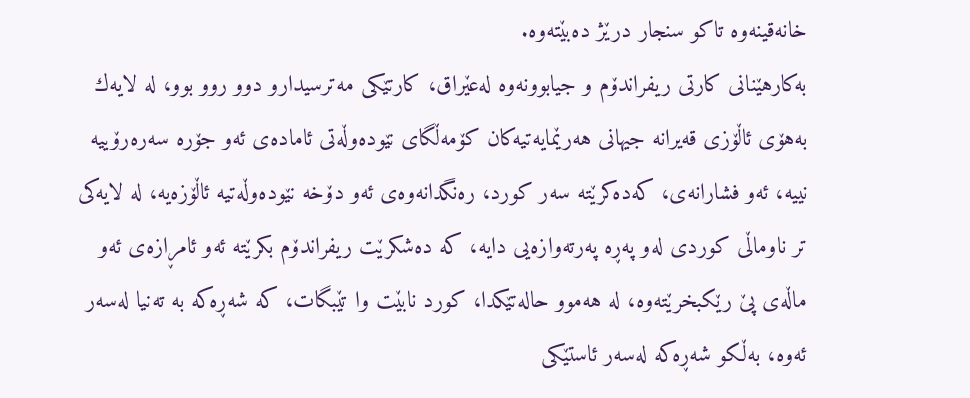خانه‌قینه‌وه‌ تاكو سنجار درێژ ده‌بێته‌وه‌.
به‌كارهێنانى كارتى ریفراندۆم و جیابوونه‌وه‌ له‌عێراق، كارتێكى مه‌ترسیدارو دوو روو بوو، له‌ لایه‌ك به‌هۆى ئاڵۆزى قه‌یرانه‌ جیهانى هه‌رێمایه‌تیه‌كان كۆمه‌ڵگاى نێوده‌وڵه‌تى ئاماده‌ى ئه‌و جۆره‌ سه‌ره‌رۆییه‌ نییه‌، ئه‌و فشارانه‌ى، كه‌ده‌كرێته‌ سه‌ر كورد، ره‌نگدانه‌وه‌ى ئه‌و دۆخه‌ نێوده‌وڵه‌تیه‌ ئاڵۆزه‌یه‌، له‌ لایه‌كى تر ناوماڵى كوردى له‌و په‌ڕه‌ په‌رته‌وازه‌یى دایه‌، كه‌ ده‌شكرێت ریفراندۆم بكرێته‌ ئه‌و ئامڕازه‌ى ئه‌و ماڵه‌ى پێ رێكبخرێته‌وه‌، له‌ هه‌موو حاله‌تێكدا، كورد نابێت وا تێبگات، كه‌ شه‌ڕه‌كه‌ به‌ ته‌نیا له‌سه‌ر ئه‌وه‌، به‌ڵكو شه‌ڕه‌كه‌ له‌سه‌ر ئاستێكى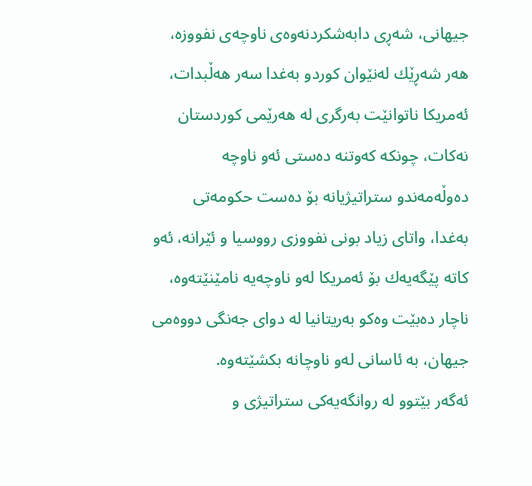جیهانى، شه‌ڕى دابه‌شكردنه‌وه‌ى ناوچه‌ى نفووزه‌، هه‌ر شه‌ڕێك له‌نێوان كوردو به‌غدا سه‌ر هه‌ڵبدات، ئه‌مریكا ناتوانێت به‌رگرى له‌ هه‌رێمى كوردستان نه‌كات، چونكه‌ كه‌وتنه‌ ده‌ستى ئه‌و ناوچه‌ ده‌وڵه‌مه‌ندو ستراتیژیانه‌ بۆ ده‌ست حكومه‌تى به‌غدا، واتاى زیاد بونى نفووزى رووسیا و ئێرانه‌، ئه‌و كاته‌ پێگه‌یه‌ك بۆ ئه‌مریكا له‌و ناوچه‌یه‌ نامێنێته‌وه‌، ناچار ده‌بێت وه‌كو به‌ریتانیا له‌ دواى جه‌نگى دووه‌مى جیهان، به‌ ئاسانى له‌و ناوچانه‌ بكشێته‌وه‌.
ئه‌گه‌ر بێتوو له‌ روانگه‌یه‌كى ستراتیژى و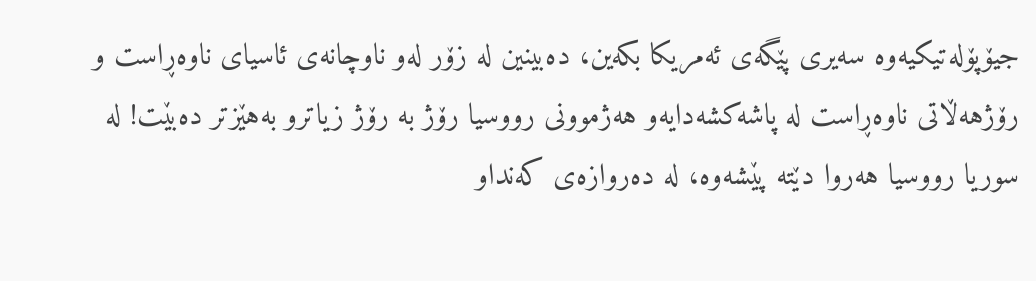جیۆپۆله‌تیكیه‌وه‌ سه‌یرى پێگه‌ى ئه‌مریكا بكه‌ین، ده‌بینین له‌ زۆر له‌و ناوچانه‌ى ئاسیاى ناوه‌ڕاست و رۆژهه‌ڵاتى ناوه‌ڕاست له‌ پاشه‌كشه‌دایه‌و هه‌ژموونى رووسیا رۆژ به‌ رۆژ زیاترو به‌هێزتر ده‌بێت! له‌ سوریا رووسیا هه‌روا دێته‌ پێشه‌وه‌، له‌ ده‌روازه‌ى كه‌نداو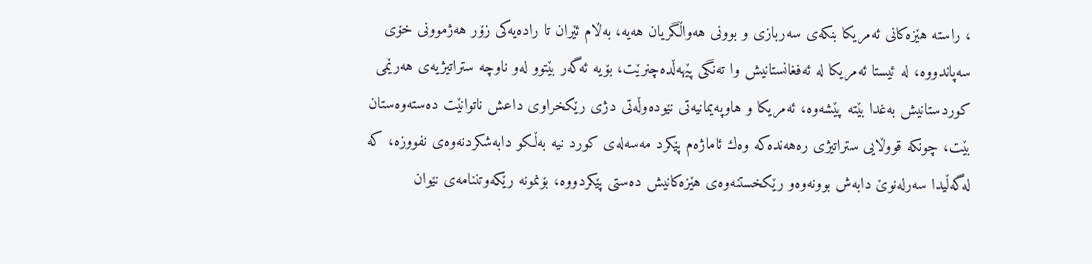، راسته‌ هێزه‌كانى ئه‌مریكا بنكه‌ى سه‌ربازى و بوونى هه‌واڵگریان هه‌یه‌، به‌ڵام ئێران تا راده‌یه‌كى زۆر هه‌ژموونى خۆى سه‌پاندووه‌، له‌ ئیستا ئه‌مریكا له‌ ئه‌فغانستانیش وا ته‌نگى پێهه‌ڵده‌چنرێت، بۆیه‌ ئه‌گه‌ر بێتوو له‌و ناوچه‌ ستراتیژیه‌ى هه‌رێمى كوردستانیش به‌غدا بێته‌ پێشه‌وه‌، ئه‌مریكا و هاوپه‌یمانیه‌تى نێوده‌وڵه‌تى دژى رێكخراوى داعش ناتوانێت ده‌سته‌وه‌ستان بێت، چونكه‌ قووڵایى ستراتیژى ره‌هه‌نده‌كه‌ وه‌ك ئاماژه‌م پێكرد مه‌سه‌له‌ى كورد نیه‌ به‌ڵكو دابه‌شكردنه‌وه‌ى نفووزه‌، كه‌ له‌گه‌ڵیدا سه‌رله‌نوێ دابه‌ش بوونه‌وه‌و رێكخستنه‌وه‌ى هێزه‌كانیش ده‌ستى پێكردووه‌، بۆنمونه‌ رێكه‌وتننامه‌ى نێوان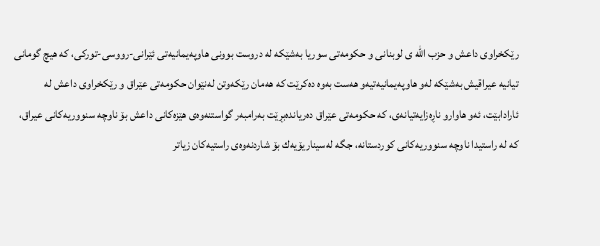رێكخراوى داعش و حزب الله‌ ى لوبنانى و حكومه‌تى سوریا به‌شێكه‌ له‌ دروست بوونى هاوپه‌یمانیه‌تى ئێرانى-رووسى-توركى، كه‌ هیچ گومانى تیانیه‌ عیراقیش به‌شێكه‌ له‌و هاوپه‌یمانیه‌تیه‌و هه‌ست به‌وه‌ ده‌كرێت كه‌ هه‌مان رێكه‌وتن له‌نێوان حكومه‌تى عێراق و رێكخراوى داعش له‌ ئارادابێت، ئه‌و هاوارو ناڕه‌زایه‌تیانه‌ى، كه‌ حكومه‌تى عێراق ده‌ریانده‌بڕێت به‌رامبه‌ر گواستنه‌وه‌ى هێزه‌كانى داعش بۆ ناوچه‌ سنووریه‌كانى عیراق، كه‌ له‌ راستیدا ناوچه‌ سنووریه‌كانى كوردستانه‌، جگه‌ له‌سیناریۆیه‌ك بۆ شاردنه‌وه‌ى راستیه‌كان زیاتر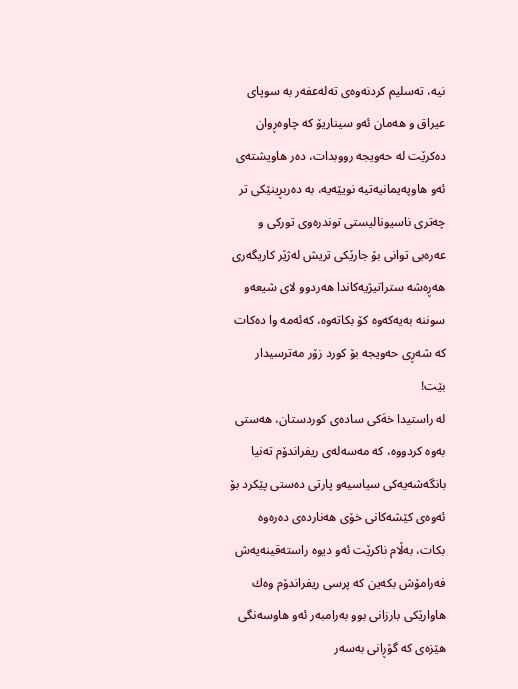نیه‌، ته‌سلیم كردنه‌وه‌ى ته‌له‌عفه‌ر به‌ سوپاى عیراق و هه‌مان ئه‌و سیناریۆ كه‌ چاوه‌ڕوان ده‌كرێت له‌ حه‌ویجه‌ رووبدات، ده‌ر هاویشته‌ى ئه‌و هاوپه‌یمانیه‌تیه‌ نویێه‌یه‌، به‌ ده‌ربڕینێكى تر چه‌ترى ناسیونالیستى توندره‌وى توركى و عه‌ره‌بى توانى بۆ جارێكى تریش له‌ژێر كاریگه‌رى هه‌ڕه‌شه‌ ستراتیژیه‌كاندا هه‌ردوو لاى شیعه‌و سوننه‌ به‌یه‌كه‌وه‌ كۆ بكاته‌وه‌، كه‌ئه‌مه‌ وا ده‌كات كه‌ شه‌ڕى حه‌ویجه‌ بۆ كورد زۆر مه‌ترسیدار بێت!
له‌ راستیدا خه‌َكى ساده‌ى كوردستان، هه‌ستى به‌وه‌ كردووه‌، كه‌ مه‌سه‌له‌ى ریفراندۆم ته‌نیا بانگه‌شه‌یه‌كى سیاسیه‌و پارتى ده‌ستى پێكرد بۆ ئه‌وه‌ى كێشه‌كانى خۆى هه‌نارده‌ى ده‌ره‌وه‌ بكات، به‌ڵام ناكرێت ئه‌و دیوه‌ راسته‌قینه‌یه‌ش فه‌رامۆش بكه‌ین كه‌ پرسى ریفراندۆم وه‌ك هاوارێكى بارزانى بوو به‌رامبه‌ر ئه‌و هاوسه‌نگى هێزه‌ى كه‌ گۆڕانى به‌سه‌ر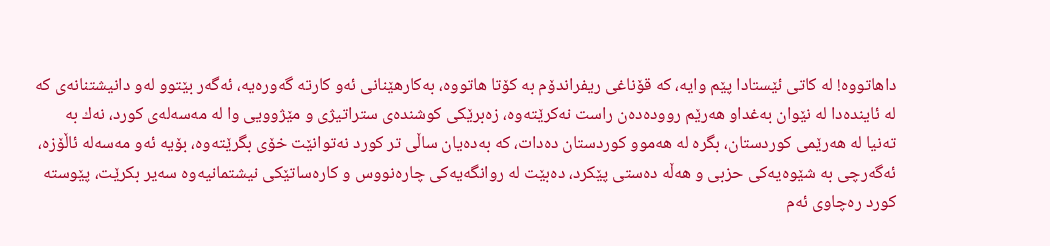داهاتووه‌! له‌ كاتى ئێستادا پێم وایه‌، كه‌ قۆناغى ریفراندۆم به‌ كۆتا هاتووه‌، به‌كارهێنانى ئه‌و كارته‌ گه‌وره‌یه‌، ئه‌گه‌ر بێتوو له‌و دانیشتنانه‌ى كه‌ له‌ ئاینده‌دا له‌ نێوان به‌غداو هه‌رێم رووده‌ده‌ن راست نه‌كرێته‌وه‌، زه‌برێكى كوشنده‌ى ستراتیژى و مێژوویى وا له‌ مه‌سه‌له‌ى كورد، نه‌ك به‌ ته‌نیا له‌ هه‌رێمى كوردستان، بگره‌ له‌ هه‌موو كوردستان ده‌دات، كه‌ به‌ده‌یان ساڵى تر كورد نه‌توانێت خۆى بگرێته‌وه‌، بۆیه‌ ئه‌و مه‌سه‌له‌ ئاڵۆزه‌، ئه‌گه‌رچى به‌ شێوه‌یه‌كى حزبى و هه‌ڵه‌ ده‌ستى پێكرد، ده‌بێت له‌ روانگه‌یه‌كى چاره‌نووس و كاره‌ساتێكى نیشتمانیه‌وه‌ سه‌یر بكرێت، پێوسته‌ كورد ره‌چاوى ئه‌م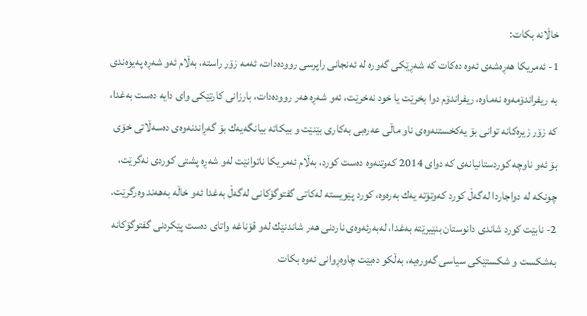خاڵانه‌ بكات:
1- ئه‌مریكا هه‌ڕه‌شه‌ى ئه‌وه‌ ده‌كات كه‌ شه‌ڕێكى گه‌وره‌ له‌ ئه‌نجانى راپرسى رووده‌دات، ئه‌مه‌ زۆر راسته‌، به‌ڵام ئه‌و شه‌ڕه‌ په‌یوه‌ندى به‌ ریفراندۆمه‌وه‌ نه‌ماوه‌، ریفراندۆم دوا بخرێت یا خود نه‌خرێت، ئه‌و شه‌ڕه‌ هه‌ر رووده‌دات، بارزانى كارتێكى واى دایه‌ ده‌ست به‌غدا، كه‌ زۆر زیره‌كانه‌ توانى بۆ یه‌كخستنه‌وه‌ى ناو ماڵى عه‌ره‌بى به‌كارى بێنێت و بیكاته‌ بیانگه‌یه‌ك بۆ گه‌ڕاندنه‌وه‌ى ده‌سه‌ڵاتى خۆى بۆ ئه‌و ناوچه‌ كوردستانیانه‌ى كه‌ دواى 2014 كه‌وتنه‌وه‌ ده‌ست كورد، به‌ڵام ئه‌مریكا ناتوانێت له‌و شه‌ڕه‌ پشتى كوردى نه‌گرێت، چونكه‌ له‌ دواجاردا له‌گه‌ڵ كورد كه‌وتۆته‌ یه‌ك به‌ره‌وه‌، كورد پێویسته‌ له‌كاتى گفتوگۆكانى له‌گه‌ڵ به‌غدا ئه‌و خاڵه‌ به‌هه‌ند وه‌رگرێت.
2- نابێت كورد شاندى دانوستان بنێیرێته‌ به‌غدا، له‌به‌رئه‌وه‌ى ناردنى هه‌ر شاندنێك له‌و قۆناغه‌ واتاى ده‌ست پێكردنى گفتوگۆكانه‌ به‌شكست و شكستێكى سیاسى گه‌وره‌یه‌، به‌ڵكو ده‌بێت چاوه‌ڕوانى ئه‌وه‌ بكات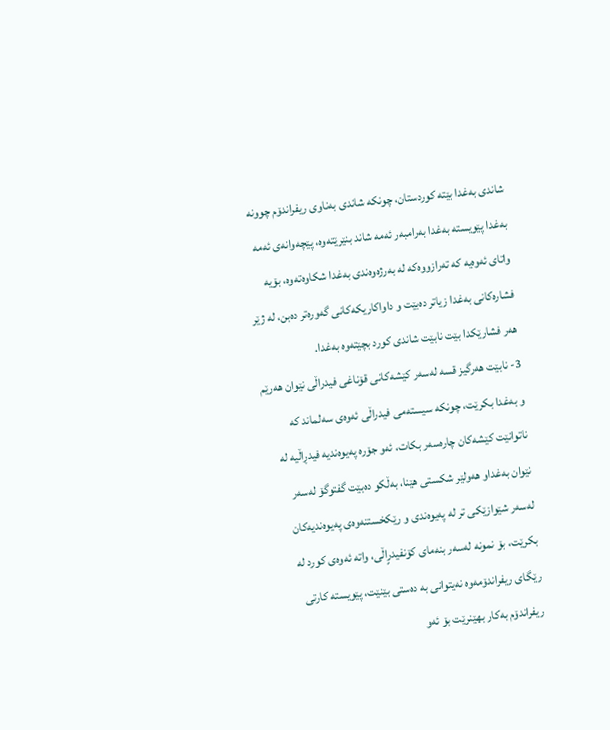شاندى به‌غدا بێته‌ كوردستان، چونكه‌ شاندى به‌ناوى ریفراندۆم چوونه‌ به‌غدا پێویسته‌ به‌غدا به‌رامبه‌ر ئه‌مه‌ شاند بنێرێته‌وه‌، پێچه‌وانه‌ى ئه‌مه‌ واتاى ئه‌وه‌یه‌ كه‌ ته‌رازووه‌كه‌ له‌ به‌رژه‌وه‌ندى به‌غدا شكاوه‌ته‌وه‌، بۆیه‌ فشاره‌كانى به‌غدا زیاتر ده‌بێت و داواكاریكه‌كانى گه‌وره‌تر ده‌بن، له‌ ژێر هه‌ر فشارێكدا بێت نابێت شاندى كورد بچێته‌وه‌ به‌غدا.
3- نابێت هه‌رگیز قسه‌ له‌سه‌ر كێشه‌كانى قۆناغى فیدراڵى نێوان هه‌رێم و به‌غدا بكرێت، چونكه‌ سیسته‌مى فیدراڵى ئه‌وه‌ى سه‌لماند كه‌ ناتوانێت كێشه‌كان چاره‌سه‌ر بكات، ئه‌و جۆره‌ په‌یوه‌ندیه‌ فیدڕاڵیه‌ له‌ نێوان به‌غداو هه‌ولێر شكستى هێنا، به‌ڵكو ده‌بێت گفتوگۆ له‌سه‌ر له‌سه‌ر شێوازێكى تر له‌ په‌یوه‌ندى و رێكخستنه‌وه‌ى په‌یوه‌ندیه‌كان بكرێت، بۆ نمونه‌ له‌سه‌ر بنه‌ماى كۆنفیدرٍاڵى، واته‌ ئه‌وه‌ى كورد له‌ رێگاى ریفراندۆمه‌وه‌ نه‌یتوانى به‌ ده‌ستى بێنێت، پێویسته‌ كارتى ریفراندۆم به‌كار بهێنرێت بۆ ئه‌و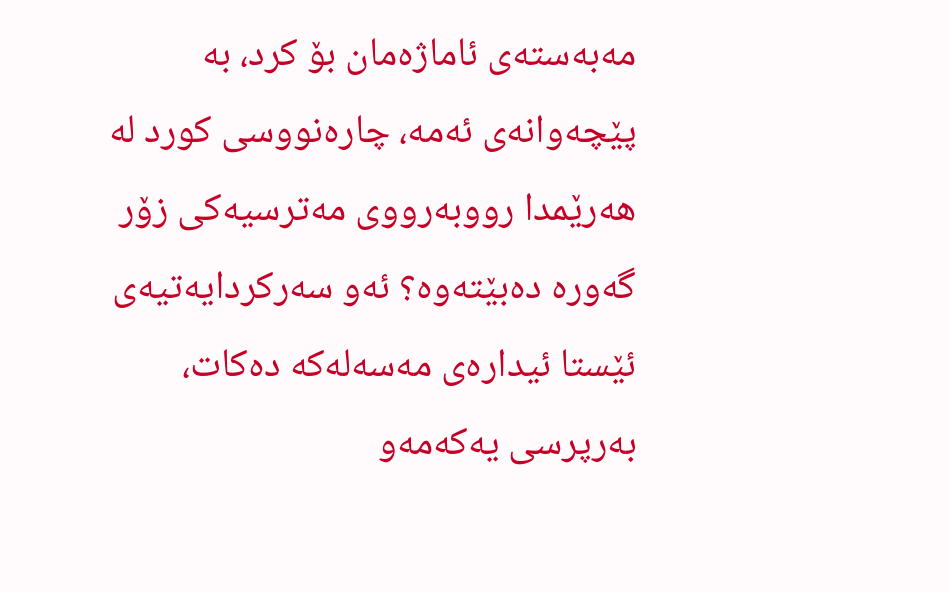مه‌به‌سته‌ى ئاماژه‌مان بۆ كرد، به‌ پێچه‌وانه‌ى ئه‌مه‌، چاره‌نووسى كورد له‌ هه‌رێمدا رووبه‌رووى مه‌ترسیه‌كى زۆر گه‌وره‌ ده‌بێته‌وه‌؟ ئه‌و سه‌ركردایه‌تیه‌ى ئێستا ئیداره‌ى مه‌سه‌له‌كه‌ ده‌كات، به‌رپرسى یه‌كه‌مه‌و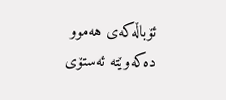ئۆباڵه‌كه‌ى هه‌موو ده‌كه‌وێته‌ ئه‌ستۆى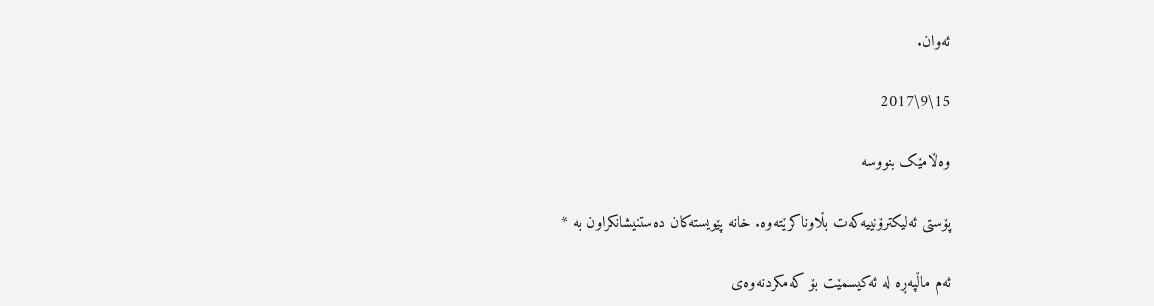ئه‌وان.

15\9\2017

وەڵامێک بنووسە

پۆستی ئەلیکترۆنییەکەت بڵاوناکرێتەوە. خانە پێویستەکان دەستنیشانکراون بە *

ئەم ماڵپەڕە لە ئەکیسمێت بۆ کەمکردنەوەی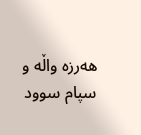هەرزە واڵە و سپام سوود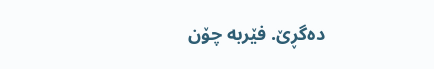دەگڕێ. فێربە چۆن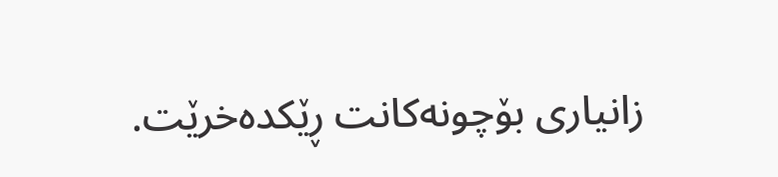زانیاری بۆچونەکانت ڕێکدەخرێت.